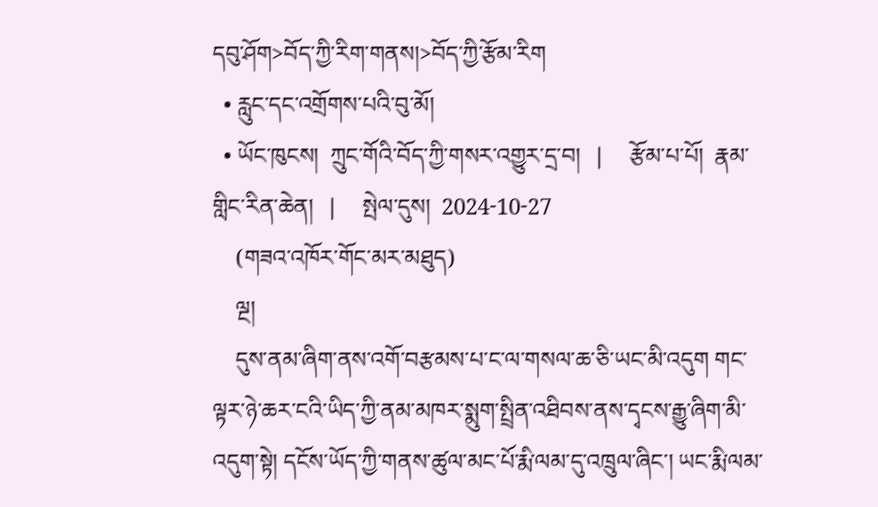དབུ་ཤོག>བོད་ཀྱི་རིག་གནས།>བོད་ཀྱི་རྩོམ་རིག
  • རླུང་དང་འགྲོགས་པའི་བུ་མོ།
  • ཡོང་ཁུངས།  ཀྲུང་གོའི་བོད་ཀྱི་གསར་འགྱུར་དྲ་བ།   |     རྩོམ་པ་པོ།  རྣམ་གླིང་རིན་ཆེན།   |     སྤེལ་དུས།  2024-10-27
    (གཟའ་འཁོར་གོང་མར་མཐུད)
    ལྔ།
    དུས་ནམ་ཞིག་ནས་འགོ་བརྩམས་པ་ང་ལ་གསལ་ཆ་ཅི་ཡང་མི་འདུག གང་ལྟར་ཉེ་ཆར་ངའི་ཡིད་ཀྱི་ནམ་མཁར་སྨུག་སྤྲིན་འཐིབས་ནས་དྭངས་རྒྱུ་ཞིག་མི་འདུག་སྟེ། དངོས་ཡོད་ཀྱི་གནས་ཚུལ་མང་པོ་རྨི་ལམ་དུ་འཁྲུལ་ཞིང་། ཡང་རྨི་ལམ་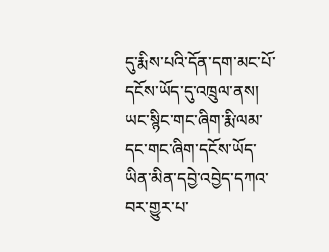དུ་རྨིས་པའི་དོན་དག་མང་པོ་དངོས་ཡོད་དུ་འཁྲུལ་ནས། ཡང་སྙིང་གང་ཞིག་རྨི་ལམ་དང་གང་ཞིག་དངོས་ཡོད་ཡིན་མིན་དབྱེ་འབྱེད་དཀའ་བར་གྱུར་པ་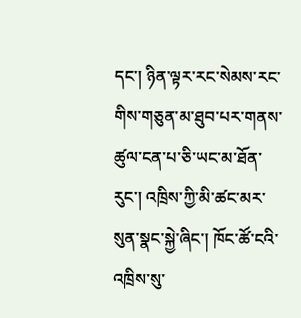དང་། ཉིན་ལྟར་རང་སེམས་རང་གིས་གཅུན་མ་ཐུབ་པར་གནས་ཚུལ་ངན་པ་ཅི་ཡང་མ་ཐོན་རུང་། འཁྲིས་ཀྱི་མི་ཚང་མར་སུན་སྣང་སྐྱེ་ཞིང་། ཁོང་ཚོ་ངའི་འཁྲིས་སུ་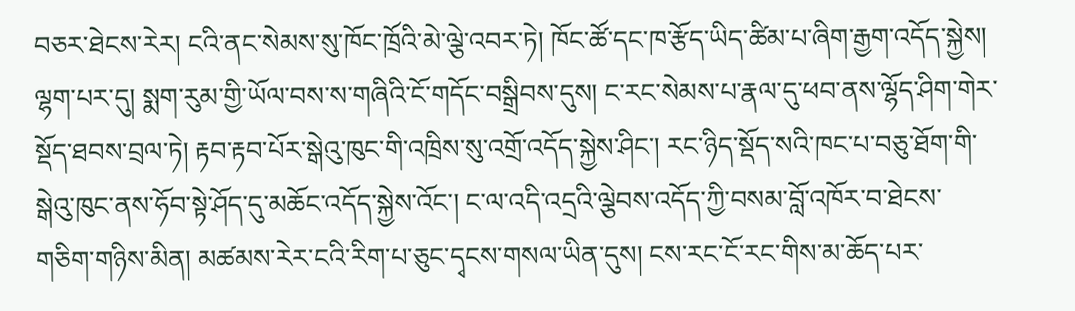བཅར་ཐེངས་རེར། ངའི་ནང་སེམས་སུ་ཁོང་ཁྲོའི་མེ་ལྕེ་འབར་ཏེ། ཁོང་ཚོ་དང་ཁ་རྩོད་ཡིད་ཚིམ་པ་ཞིག་རྒྱག་འདོད་སྐྱེས། ལྷག་པར་དུ། སྨག་རུམ་གྱི་ཡོལ་བས་ས་གཞིའི་ངོ་གདོང་བསྒྲིབས་དུས། ང་རང་སེམས་པ་རྣལ་དུ་ཕབ་ནས་ལྷོད་ཤིག་གེར་སྡོད་ཐབས་བྲལ་ཏེ། རྟབ་རྟབ་པོར་སྒེའུ་ཁུང་གི་འཁྲིས་སུ་འགྲོ་འདོད་སྐྱེས་ཤིང་། རང་ཉིད་སྡོད་སའི་ཁང་པ་བཅུ་ཐོག་གི་སྒེའུ་ཁུང་ནས་ཧོབ་སྟེ་ཤོད་དུ་མཆོང་འདོད་སྐྱེས་འོང་། ང་ལ་འདི་འདྲའི་ལྕེབས་འདོད་ཀྱི་བསམ་བློ་འཁོར་བ་ཐེངས་གཅིག་གཉིས་མིན། མཚམས་རེར་ངའི་རིག་པ་ཅུང་དྭངས་གསལ་ཡིན་དུས། ངས་རང་ངོ་རང་གིས་མ་ཆོད་པར་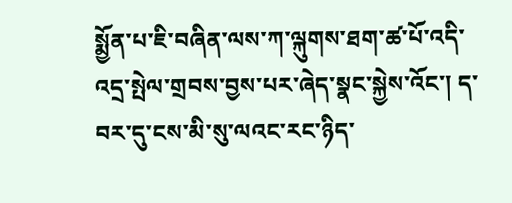སྨྱོན་པ་ཇི་བཞིན་ལས་ཀ་ལྐུགས་ཐག་ཚ་པོ་འདི་འདྲ་སྤེལ་གྲབས་བྱས་པར་ཞེད་སྣང་སྐྱེས་འོང་། ད་བར་དུ་ངས་མི་སུ་ལའང་རང་ཉིད་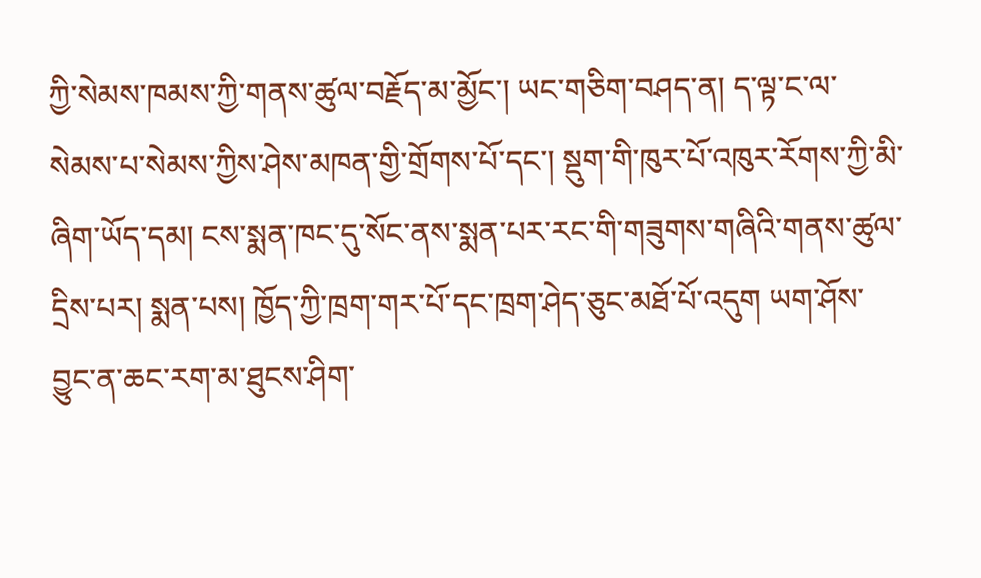ཀྱི་སེམས་ཁམས་ཀྱི་གནས་ཚུལ་བརྗོད་མ་མྱོང་། ཡང་གཅིག་བཤད་ན། ད་ལྟ་ང་ལ་སེམས་པ་སེམས་ཀྱིས་ཤེས་མཁན་གྱི་གྲོགས་པོ་དང་། སྡུག་གི་ཁུར་པོ་འཁུར་རོགས་ཀྱི་མི་ཞིག་ཡོད་དམ། ངས་སྨན་ཁང་དུ་སོང་ནས་སྨན་པར་རང་གི་གཟུགས་གཞིའི་གནས་ཚུལ་དྲིས་པར། སྨན་པས། ཁྱོད་ཀྱི་ཁྲག་གར་པོ་དང་ཁྲག་ཤེད་ཅུང་མཐོ་པོ་འདུག ཡག་ཤོས་བྱུང་ན་ཆང་རག་མ་ཐུངས་ཤིག་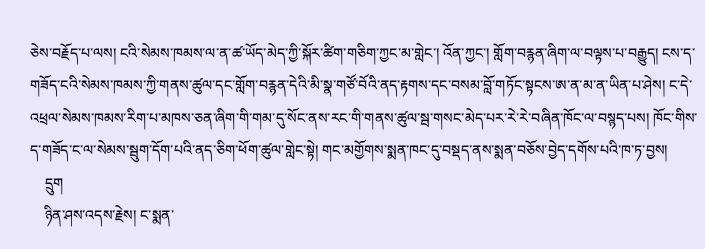ཅེས་བརྗོད་པ་ལས། ངའི་སེམས་ཁམས་ལ་ན་ཚ་ཡོད་མེད་ཀྱི་སྐོར་ཚིག་གཅིག་ཀྱང་མ་གླེང་། འོན་ཀྱང་། གློག་བརྙན་ཞིག་ལ་བལྟས་པ་བརྒྱུད། ངས་ད་གཟོད་ངའི་སེམས་ཁམས་ཀྱི་གནས་ཚུལ་དང་གློག་བརྙན་དེའི་མི་སྣ་གཙོ་བོའི་ནད་རྟགས་དང་བསམ་བློ་གཏོང་སྟངས་ཨ་ན་མ་ན་ཡིན་པ་ཤེས། ང་དེ་འཕྲལ་སེམས་ཁམས་རིག་པ་མཁས་ཅན་ཞིག་གི་གམ་དུ་སོང་ནས་རང་གི་གནས་ཚུལ་སྦ་གསང་མེད་པར་རེ་རེ་བཞིན་ཁོང་ལ་བསྙད་པས། ཁོང་གིས་ད་གཟོད་ང་ལ་སེམས་སྦུག་དོག་པའི་ནད་ཅིག་ཕོག་ཚུལ་གླེང་སྟེ། གང་མགྱོགས་སྨན་ཁང་དུ་བསྡད་ནས་སྨན་བཅོས་བྱེད་དགོས་པའི་ཁ་ཏ་བྱས།
    དྲུག
    ཉིན་ཤས་འདས་རྗེས། ང་སྨན་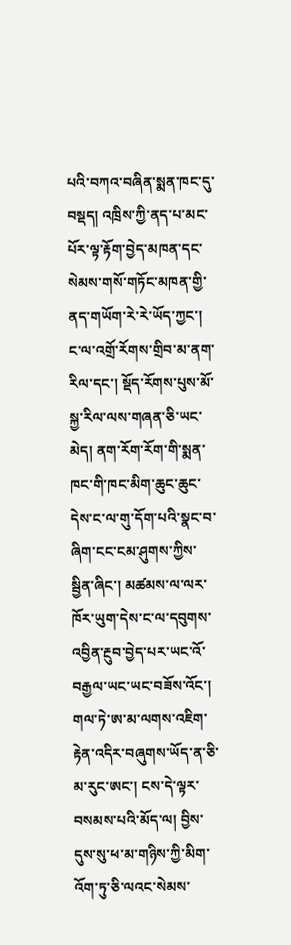པའི་བཀའ་བཞིན་སྨན་ཁང་དུ་བསྡད། འཁྲིས་ཀྱི་ནད་པ་མང་པོར་ལྟ་རྟོག་བྱེད་མཁན་དང་སེམས་གསོ་གཏོང་མཁན་གྱི་ནད་གཡོག་རེ་རེ་ཡོད་ཀྱང་། ང་ལ་འགྲོ་རོགས་གྲིབ་མ་ནག་རིལ་དང་། སྡོད་རོགས་པུས་མོ་སྐྱ་རིལ་ལས་གཞན་ཅི་ཡང་མེད། ནག་རོག་རོག་གི་སྨན་ཁང་གི་ཁང་མིག་ཆུང་ཆུང་དེས་ང་ལ་གུ་དོག་པའི་སྣང་བ་ཞིག་ངང་ངམ་ཤུགས་ཀྱིས་སྦྱིན་ཞིང་། མཚམས་ལ་ལར་ཁོར་ཡུག་དེས་ང་ལ་དབུགས་འབྱིན་རྔུབ་བྱེད་པར་ཡང་འོ་བརྒྱལ་ཡང་ཡང་བཟོས་འོང་། གལ་ཏེ་ཨ་མ་ལགས་འཇིག་རྟེན་འདིར་བཞུགས་ཡོད་ན་ཅི་མ་རུང་ཨང་། ངས་དེ་ལྟར་བསམས་པའི་མོད་ལ། བྱིས་དུས་སུ་ཕ་མ་གཉིས་ཀྱི་མིག་འོག་ཏུ་ཅི་ལའང་སེམས་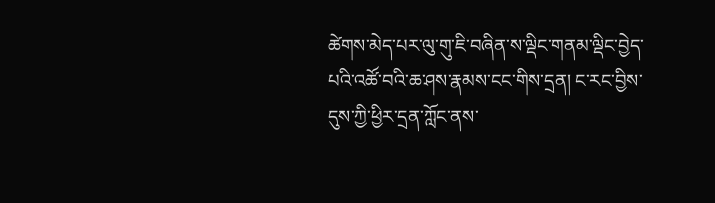ཚེགས་མེད་པར་ལུ་གུ་ཇི་བཞིན་ས་ལྡིང་གནམ་ལྡིང་བྱེད་པའི་འཚོ་བའི་ཆ་ཤས་རྣམས་ངང་གིས་དྲན། ང་རང་བྱིས་དུས་ཀྱི་ཕྱིར་དྲན་ཀློང་ནས་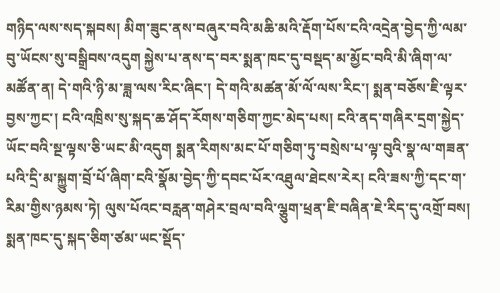གཉིད་ལས་སད་སྐབས། མིག་ཟུང་ནས་བཞུར་བའི་མཆི་མའི་རྡོག་པོས་ངའི་འདྲེན་བྱེད་ཀྱི་ལམ་བུ་ཡོངས་སུ་བསྒྲིབས་འདུག སྐྱེས་པ་ནས་ད་བར་སྨན་ཁང་དུ་བསྡད་མ་མྱོང་བའི་མི་ཞིག་ལ་མཚོན་ན། དེ་གའི་ཉི་མ་ཟླ་ལས་རིང་ཞིང་། དེ་གའི་མཚན་མོ་ལོ་ལས་རིང་། སྨན་བཅོས་ཇི་ལྟར་བྱས་ཀྱང་། ངའི་འཁྲིས་སུ་སྐད་ཆ་ཤོད་རོགས་གཅིག་ཀྱང་མེད་པས། ངའི་ནད་གཞིར་དྲག་སྐྱེད་ཡོང་བའི་སྔ་ལྟས་ཅི་ཡང་མི་འདུག སྨན་རིགས་མང་པོ་གཅིག་ཏུ་བསྲེས་པ་ལྟ་བུའི་སྣ་ལ་གཟན་པའི་དྲི་མ་སྐྱུག་བྲོ་པོ་ཞིག་ངའི་སྣོམ་བྱེད་ཀྱི་དབང་པོར་འཐུལ་ཐེངས་རེར། ངའི་ཟས་ཀྱི་དང་ག་རིམ་གྱིས་ཉམས་ཏེ། ལུས་པོའང་བརླན་གཤེར་བྲལ་བའི་ལྕུག་ཕྲན་ཇི་བཞིན་ཇེ་རིད་དུ་འགྲོ་བས། སྨན་ཁང་དུ་སྐད་ཅིག་ཙམ་ཡང་སྡོད་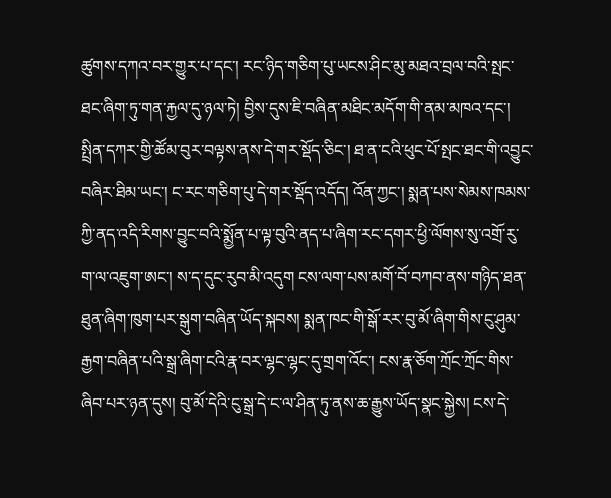ཚུགས་དཀའ་བར་གྱུར་པ་དང་། རང་ཉིད་གཅིག་པུ་ཡངས་ཤིང་མུ་མཐའ་བྲལ་བའི་སྤང་ཐང་ཞིག་ཏུ་གན་རྐྱལ་དུ་ཉལ་ཏེ། བྱིས་དུས་ཇི་བཞིན་མཐིང་མདོག་གི་ནམ་མཁའ་དང་། སྤྲིན་དཀར་གྱི་ཚོམ་བུར་བལྟས་ནས་དེ་གར་སྡོད་ཅིང་། ཐ་ན་ངའི་ཕུང་པོ་སྤང་ཐང་གི་འབྱུང་བཞིར་ཐིམ་ཡང་། ང་རང་གཅིག་པུ་དེ་གར་སྡོད་འདོད། འོན་ཀྱང་། སྨན་པས་སེམས་ཁམས་ཀྱི་ནད་འདི་རིགས་བྱུང་བའི་སྨྱོན་པ་ལྟ་བུའི་ནད་པ་ཞིག་རང་དགར་ཕྱི་ལོགས་སུ་འགྲོ་རུ་ག་ལ་འཇུག་ཨང་། ས་ད་དུང་རུབ་མི་འདུག ངས་ལག་པས་མགོ་བོ་བཀབ་ནས་གཉིད་ཐན་ཐུན་ཞིག་ཁུག་པར་སྒུག་བཞིན་ཡོད་སྐབས། སྨན་ཁང་གི་སྒོ་རར་བུ་མོ་ཞིག་གིས་ངུ་ཤུམ་རྒྱག་བཞིན་པའི་སྒྲ་ཞིག་ངའི་རྣ་བར་ལྷང་ལྷང་དུ་གྲག་འོང་། ངས་རྣ་ཅོག་ཀྲོང་ཀྲོང་གིས་ཞིབ་པར་ཉན་དུས། བུ་མོ་དེའི་ངུ་སྒྲ་དེ་ང་ལ་ཤིན་ཏུ་ནས་ཆ་རྒྱུས་ཡོད་སྣང་སྐྱེས། ངས་དེ་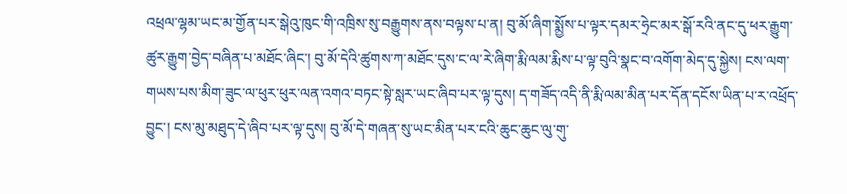འཕྲལ་ལྷམ་ཡང་མ་གྱོན་པར་སྒེའུ་ཁུང་གི་འཁྲིས་སུ་བརྒྱུགས་ནས་བལྟས་པ་ན། བུ་མོ་ཞིག་སྨྱོས་པ་ལྟར་དམར་ཧྲེང་མར་སྒོ་རའི་ནང་དུ་ཕར་རྒྱུག་ཚུར་རྒྱུག་བྱེད་བཞིན་པ་མཐོང་ཞིང་། བུ་མོ་དེའི་ཚུགས་ཀ་མཐོང་དུས་ང་ལ་རེ་ཞིག་རྨི་ལམ་རྨིས་པ་ལྟ་བུའི་སྣང་བ་འགོག་མེད་དུ་སྐྱེས། ངས་ལག་གཡས་པས་མིག་ཟུང་ལ་ཕུར་ཕུར་ལན་འགའ་བཏང་སྟེ་སླར་ཡང་ཞིབ་པར་ལྟ་དུས། ད་གཟོད་འདི་ནི་རྨི་ལམ་མིན་པར་དོན་དངོས་ཡིན་པ་ར་འཕྲོད་བྱུང་། ངས་མུ་མཐུད་དེ་ཞིབ་པར་ལྟ་དུས། བུ་མོ་དེ་གཞན་སུ་ཡང་མིན་པར་ངའི་ཆུང་ཆུང་ལུ་གུ་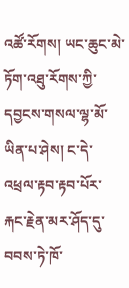འཚོ་རོགས། ཡང་ཆུང་མེ་ཏོག་འཐུ་རོགས་ཀྱི་དབྱངས་གསལ་ལྷ་མོ་ཡིན་པ་ཤེས། ང་དེ་འཕྲལ་རྟབ་རྟབ་པོར་རྐང་རྗེན་མར་ཤོད་དུ་བབས་ཏེ་ཁོ་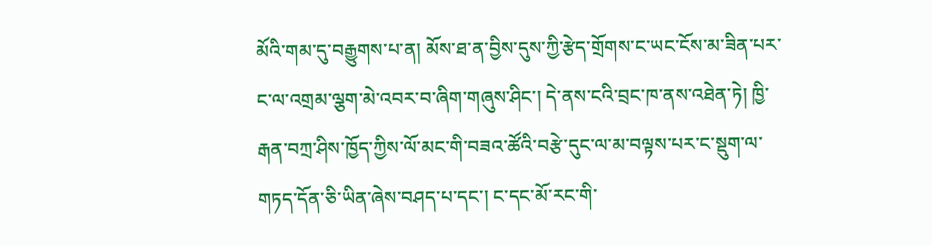མོའི་གམ་དུ་བརྒྱུགས་པ་ན། མོས་ཐ་ན་བྱིས་དུས་ཀྱི་རྩེད་གྲོགས་ང་ཡང་ངོས་མ་ཟིན་པར་ང་ལ་འགྲམ་ལྕག་མེ་འབར་བ་ཞིག་གཞུས་ཤིང་། དེ་ནས་ངའི་བྲང་ཁ་ནས་འཐེན་ཏེ། ཁྱི་རྒན་བཀྲ་ཤིས་ཁྱོད་ཀྱིས་ལོ་མང་གི་བཟའ་ཚོའི་བརྩེ་དུང་ལ་མ་བལྟས་པར་ང་སྡུག་ལ་གཏད་དོན་ཅི་ཡིན་ཞེས་བཤད་པ་དང་། ང་དང་མོ་རང་གི་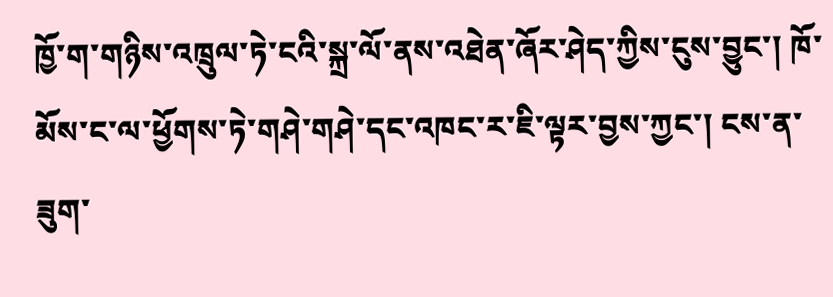ཁྱོ་ག་གཉིས་འཁྲུལ་ཏེ་ངའི་སྐྲ་ལོ་ནས་འཐེན་ཞོར་ཤེད་ཀྱིས་ངུས་བྱུང་། ཁོ་མོས་ང་ལ་ཕྱོགས་ཏེ་གཤེ་གཤེ་དང་འཁང་ར་ཇི་ལྟར་བྱས་ཀྱང་། ངས་ན་ཟུག་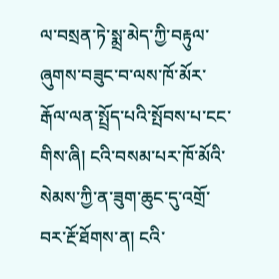ལ་བསྲན་ཏེ་སྨྲ་མེད་ཀྱི་བརྟུལ་ཞུགས་བཟུང་བ་ལས་ཁོ་མོར་རྒོལ་ལན་སྤྲོད་པའི་སྤོབས་པ་ངང་གིས་ཞི། ངའི་བསམ་པར་ཁོ་མོའི་སེམས་ཀྱི་ན་ཟུག་ཆུང་དུ་འགྲོ་བར་རྔོ་ཐོགས་ན། ངའི་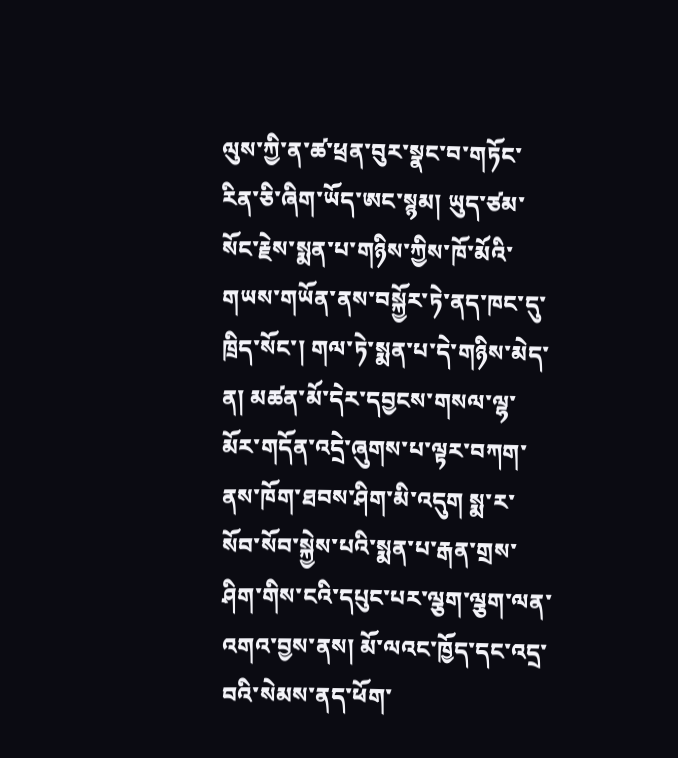ལུས་ཀྱི་ན་ཚ་ཕྲན་བུར་སྣང་བ་གཏོང་རིན་ཅི་ཞིག་ཡོད་ཨང་སྙམ། ཡུད་ཙམ་སོང་རྗེས་སྨན་པ་གཉིས་ཀྱིས་ཁོ་མོའི་གཡས་གཡོན་ནས་བསྐྱོར་ཏེ་ནད་ཁང་དུ་ཁྲིད་སོང་། གལ་ཏེ་སྨན་པ་དེ་གཉིས་མེད་ན། མཚན་མོ་དེར་དབྱངས་གསལ་ལྷ་མོར་གདོན་འདྲེ་ཞུགས་པ་ལྟར་བཀག་ནས་ཁོག་ཐབས་ཤིག་མི་འདུག སྨ་ར་སོབ་སོབ་སྐྱེས་པའི་སྨན་པ་རྒན་གྲས་ཤིག་གིས་ངའི་དཔུང་པར་ལྕག་ལྕག་ལན་འགའ་བྱས་ནས། མོ་ལའང་ཁྱོད་དང་འདྲ་བའི་སེམས་ནད་ཕོག་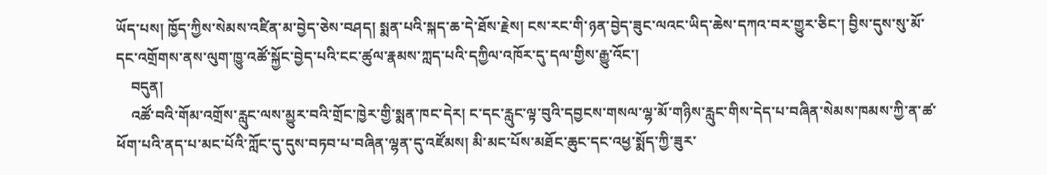ཡོད་པས། ཁྱོད་ཀྱིས་སེམས་འཛིན་མ་བྱེད་ཅེས་བཤད། སྨན་པའི་སྐད་ཆ་དེ་ཐོས་རྗེས། ངས་རང་གི་ཉན་བྱེད་ཟུང་ལའང་ཡིད་ཆེས་དཀའ་བར་གྱུར་ཅིང་། བྱིས་དུས་སུ་མོ་དང་འགྲོགས་ནས་ལུག་ཁྱུ་འཚོ་སྐྱོང་བྱེད་པའི་ངང་ཚུལ་རྣམས་ཀླད་པའི་དཀྱིལ་འཁོར་དུ་དལ་གྱིས་རྒྱུ་འོང་།
    བདུན།
    འཚོ་བའི་གོམ་འགྲོས་རླུང་ལས་མྱུར་བའི་གྲོང་ཁྱེར་གྱི་སྨན་ཁང་དེར། ང་དང་རླུང་ལྟ་བུའི་དབྱངས་གསལ་ལྷ་མོ་གཉིས་རླུང་གིས་དེད་པ་བཞིན་སེམས་ཁམས་ཀྱི་ན་ཚ་ཕོག་པའི་ནད་པ་མང་པོའི་ཀློང་དུ་དུས་བཏབ་པ་བཞིན་ལྷན་དུ་འཛོམས། མི་མང་པོས་མཐོང་ཆུང་དང་འཕྱ་སྨོད་ཀྱི་ཟུར་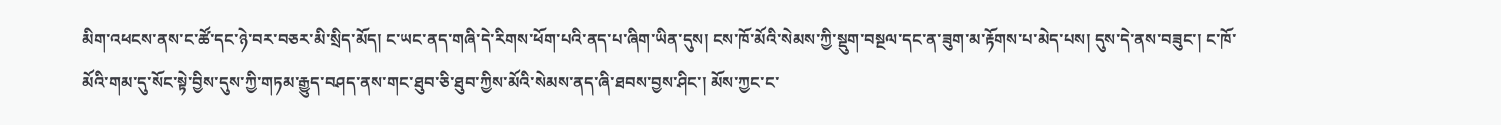མིག་འཕངས་ནས་ང་ཚོ་དང་ཉེ་བར་བཅར་མི་སྲིད་མོད། ང་ཡང་ནད་གཞི་དེ་རིགས་ཕོག་པའི་ནད་པ་ཞིག་ཡིན་དུས། ངས་ཁོ་མོའི་སེམས་ཀྱི་སྡུག་བསྔལ་དང་ན་ཟུག་མ་རྟོགས་པ་མེད་པས། དུས་དེ་ནས་བཟུང་། ང་ཁོ་མོའི་གམ་དུ་སོང་སྟེ་བྱིས་དུས་ཀྱི་གཏམ་རྒྱུད་བཤད་ནས་གང་ཐུབ་ཅི་ཐུབ་ཀྱིས་མོའི་སེམས་ནད་ཞི་ཐབས་བྱས་ཤིང་། མོས་ཀྱང་ང་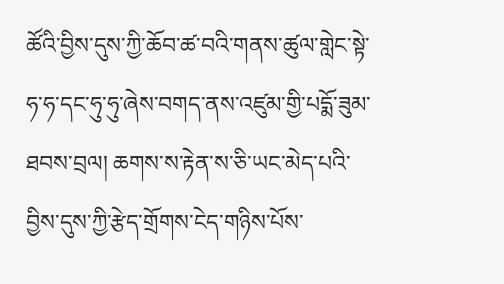ཚོའི་བྱིས་དུས་ཀྱི་ཆོབ་ཚ་བའི་གནས་ཚུལ་གླེང་སྟེ་ཧ་ཧ་དང་ཧུ་ཧུ་ཞེས་བགད་ནས་འཛུམ་གྱི་པདྨོ་ཟུམ་ཐབས་བྲལ། ཆགས་ས་རྟེན་ས་ཅི་ཡང་མེད་པའི་བྱིས་དུས་ཀྱི་རྩེད་གྲོགས་ངེད་གཉིས་པོས་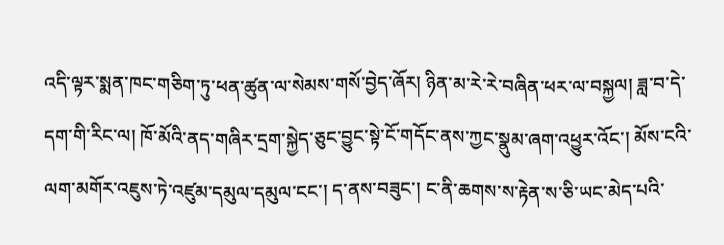འདི་ལྟར་སྨན་ཁང་གཅིག་ཏུ་ཕན་ཚུན་ལ་སེམས་གསོ་བྱེད་ཞོར། ཉིན་མ་རེ་རེ་བཞིན་ཕར་ལ་བསྐྱལ། ཟླ་བ་དེ་དག་གི་རིང་ལ། ཁོ་མོའི་ནད་གཞིར་དྲག་སྐྱེད་ཅུང་བྱུང་སྟེ་ངོ་གདོང་ནས་ཀྱང་སྣུམ་ཞག་འཕྱུར་འོང་། མོས་ངའི་ལག་མགོར་འཇུས་ཏེ་འཛུམ་དམུལ་དམུལ་ངང་། ད་ནས་བཟུང་། ང་ནི་ཆགས་ས་རྟེན་ས་ཅི་ཡང་མེད་པའི་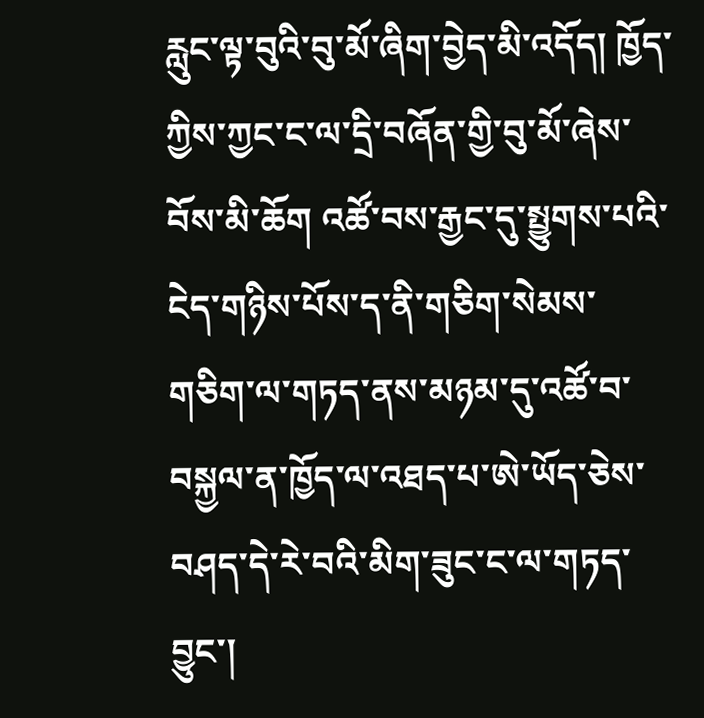རླུང་ལྟ་བུའི་བུ་མོ་ཞིག་བྱེད་མི་འདོད། ཁྱོད་ཀྱིས་ཀྱང་ང་ལ་དྲི་བཞོན་གྱི་བུ་མོ་ཞེས་བོས་མི་ཆོག འཚོ་བས་རྒྱང་དུ་སྤྱུགས་པའི་ངེད་གཉིས་པོས་ད་ནི་གཅིག་སེམས་གཅིག་ལ་གཏད་ནས་མཉམ་དུ་འཚོ་བ་བསྐྱལ་ན་ཁྱོད་ལ་འཐད་པ་ཨེ་ཡོད་ཅེས་བཤད་དེ་རེ་བའི་མིག་ཟུང་ང་ལ་གཏད་བྱུང་།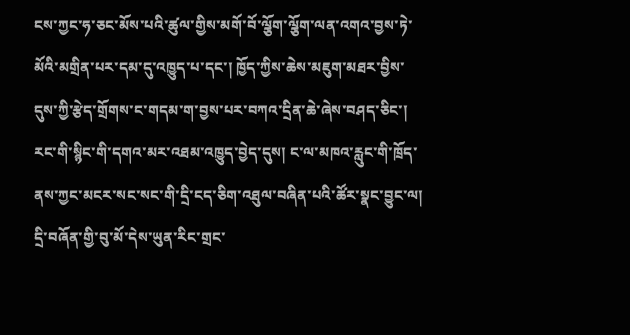ངས་ཀྱང་ཧ་ཅང་མོས་པའི་ཚུལ་གྱིས་མགོ་བོ་ལྕོག་ལྕོག་ལན་འགའ་བྱས་ཏེ་མོའི་མགྲིན་པར་དམ་དུ་འཁྱུད་པ་དང་། ཁྱོད་ཀྱིས་ཆེས་མཇུག་མཐར་བྱིས་དུས་ཀྱི་རྩེད་གྲོགས་ང་གདམ་ག་བྱས་པར་བཀའ་དྲིན་ཆེ་ཞེས་བཤད་ཅིང་། རང་གི་སྙིང་གི་དགའ་མར་འཐམ་འཁྱུད་བྱེད་དུས། ང་ལ་མཁའ་རླུང་གི་ཁྲོད་ནས་ཀྱང་མངར་སང་སང་གི་དྲི་ངད་ཅིག་འཐུལ་བཞིན་པའི་ཚོར་སྣང་བྱུང་ལ། དྲི་བཞོན་གྱི་བུ་མོ་དེས་ཡུན་རིང་གྲང་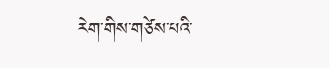རེག་གིས་གཙེས་པའི་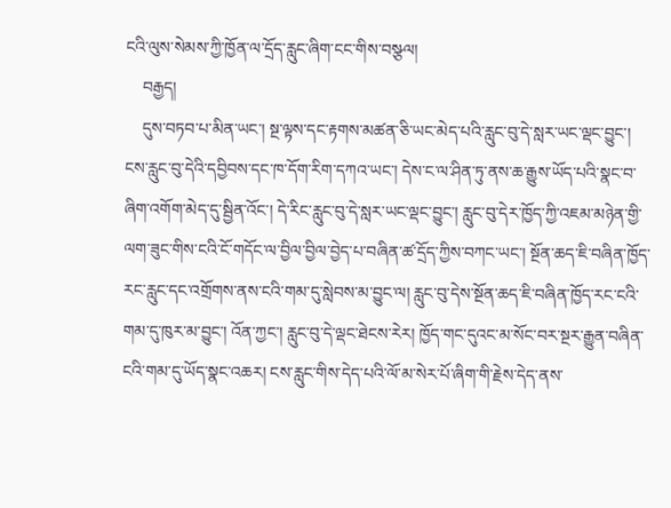ངའི་ལུས་སེམས་ཀྱི་ཁྱོན་ལ་དྲོད་རླུང་ཞིག་ངང་གིས་བསྩལ།
    བརྒྱད།
    དུས་བཏབ་པ་མིན་ཡང་། སྔ་ལྟས་དང་རྟགས་མཚན་ཅི་ཡང་མེད་པའི་རླུང་བུ་དེ་སླར་ཡང་ལྡང་བྱུང་། ངས་རླུང་བུ་དེའི་དབྱིབས་དང་ཁ་དོག་རིག་དཀའ་ཡང་། དེས་ང་ལ་ཤིན་ཏུ་ནས་ཆ་རྒྱུས་ཡོད་པའི་སྣང་བ་ཞིག་འགོག་མེད་དུ་སྦྱིན་འོང་། དེ་རིང་རླུང་བུ་དེ་སླར་ཡང་ལྡང་བྱུང་། རླུང་བུ་དེར་ཁྱོད་ཀྱི་འཇམ་མཉེན་གྱི་ལག་ཟུང་གིས་ངའི་ངོ་གདོང་ལ་བྱིལ་བྱིལ་བྱེད་པ་བཞིན་ཚ་དྲོད་ཀྱིས་བཀང་ཡང་། སྔོན་ཆད་ཇི་བཞིན་ཁྱོད་རང་རླུང་དང་འགྲོགས་ནས་ངའི་གམ་དུ་སླེབས་མ་བྱུང་ལ། རླུང་བུ་དེས་སྔོན་ཆད་ཇི་བཞིན་ཁྱོད་རང་ངའི་གམ་དུ་ཁུར་མ་བྱུང་། འོན་ཀྱང་། རླུང་བུ་དེ་ལྡང་ཐེངས་རེར། ཁྱོད་གང་དུའང་མ་སོང་བར་སྔར་རྒྱུན་བཞིན་ངའི་གམ་དུ་ཡོད་སྣང་འཆར། ངས་རླུང་གིས་དེད་པའི་ལོ་མ་སེར་པོ་ཞིག་གི་རྗེས་དེད་ནས་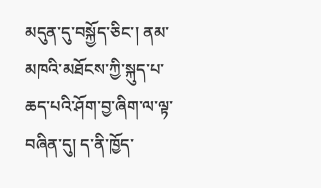མདུན་དུ་བསྐྱོད་ཅིང་། ནམ་མཁའི་མཐོངས་ཀྱི་སྐུད་པ་ཆད་པའི་ཤོག་བྱ་ཞིག་ལ་ལྟ་བཞིན་དུ། ད་ནི་ཁྱོད་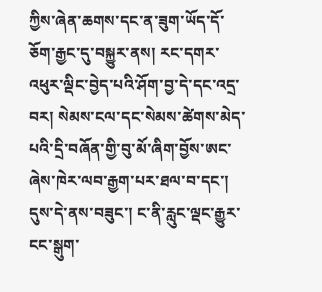ཀྱིས་ཞེན་ཆགས་དང་ན་ཟུག་ཡོད་དོ་ཅོག་རྒྱང་དུ་བསྐྱུར་ནས། རང་དགར་འཕུར་ལྡིང་བྱེད་པའི་ཤོག་བྱ་དེ་དང་འདྲ་བར། སེམས་ངལ་དང་སེམས་ཚེགས་མེད་པའི་དྲི་བཞོན་གྱི་བུ་མོ་ཞིག་བྱོས་ཨང་ཞེས་ཁེར་ལབ་རྒྱག་པར་ཐལ་བ་དང་། དུས་དེ་ནས་བཟུང་། ང་ནི་རླུང་ལྡང་རྒྱུར་ངང་སྒུག་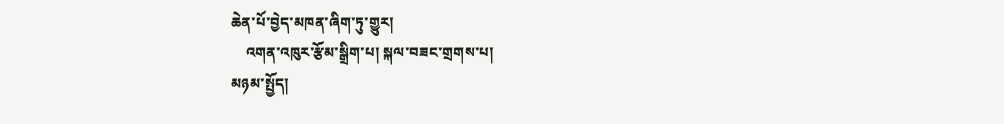ཆེན་པོ་བྱེད་མཁན་ཞིག་ཏུ་གྱུར།
    འགན་འཁུར་རྩོམ་སྒྲིག་པ། སྐལ་བཟང་གྲགས་པ།
མཉམ་སྤྱོད།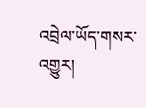འབྲེལ་ཡོད་གསར་འགྱུར།